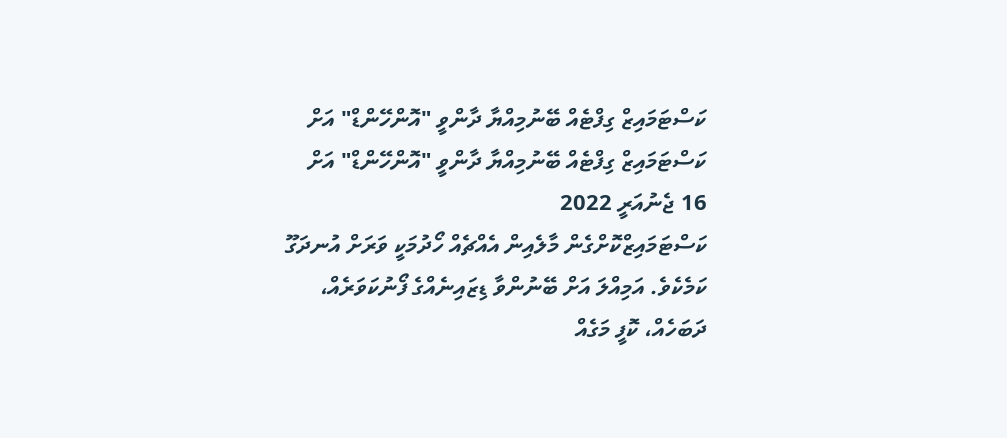ކަސްޓަމައިޒް ގިފްޓެއް ބޭނުމިއްޔާ ދާންވީ "އޮންހޭންޑް" އަށް
ކަސްޓަމައިޒް ގިފްޓެއް ބޭނުމިއްޔާ ދާންވީ "އޮންހޭންޑް" އަށް
16 ޖެނުއަރީ 2022
ކަސްޓަމައިޒްކޮށްގެން މާލެއިން އެއްޗެއް ހޯދުމަކީ ވަރަށް އުނދަގޫ ކަމެކެވެ. އަމިއްލަ އަށް ބޭނުންވާ ޑިޒައިނެއްގެ ފޯނުކަވަރެއް، ދަބަހެއް، ކޮފީ މަގެއް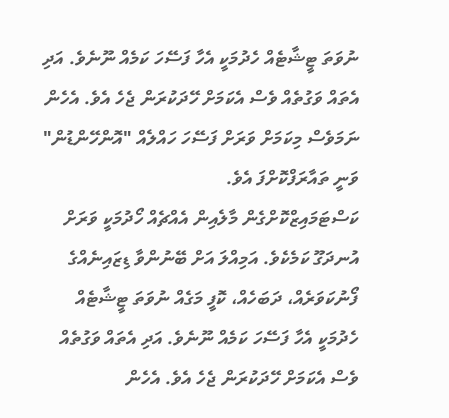ނުވަތަ ޓީޝާޓެއް ހެދުމަކީ އެހާ ފަސޭހަ ކަމެއް ނޫނެވެ. އަދި އެތައް ވަގުތެއް ވެސް އެކަމަށް ހޭދަކުރަން ޖެހެ އެވެ. އެހެން ނަމަވެސް މިކަމަށް ވަރަށް ފަސޭހަ ހައްލެއް "އޮންހޭންޑުން" ވަނީ ތައާރަފްކޮށްފަ އެވެ.
ކަސްޓަމައިޒްކޮށްގެން މާލެއިން އެއްޗެއް ހޯދުމަކީ ވަރަށް އުނދަގޫ ކަމެކެވެ. އަމިއްލަ އަށް ބޭނުންވާ ޑިޒައިނެއްގެ ފޯނުކަވަރެއް، ދަބަހެއް، ކޮފީ މަގެއް ނުވަތަ ޓީޝާޓެއް ހެދުމަކީ އެހާ ފަސޭހަ ކަމެއް ނޫނެވެ. އަދި އެތައް ވަގުތެއް ވެސް އެކަމަށް ހޭދަކުރަން ޖެހެ އެވެ. އެހެން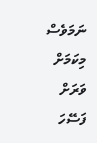ނަމަވެސް މިކަމަށް ވަރަށް ފަސޭހަ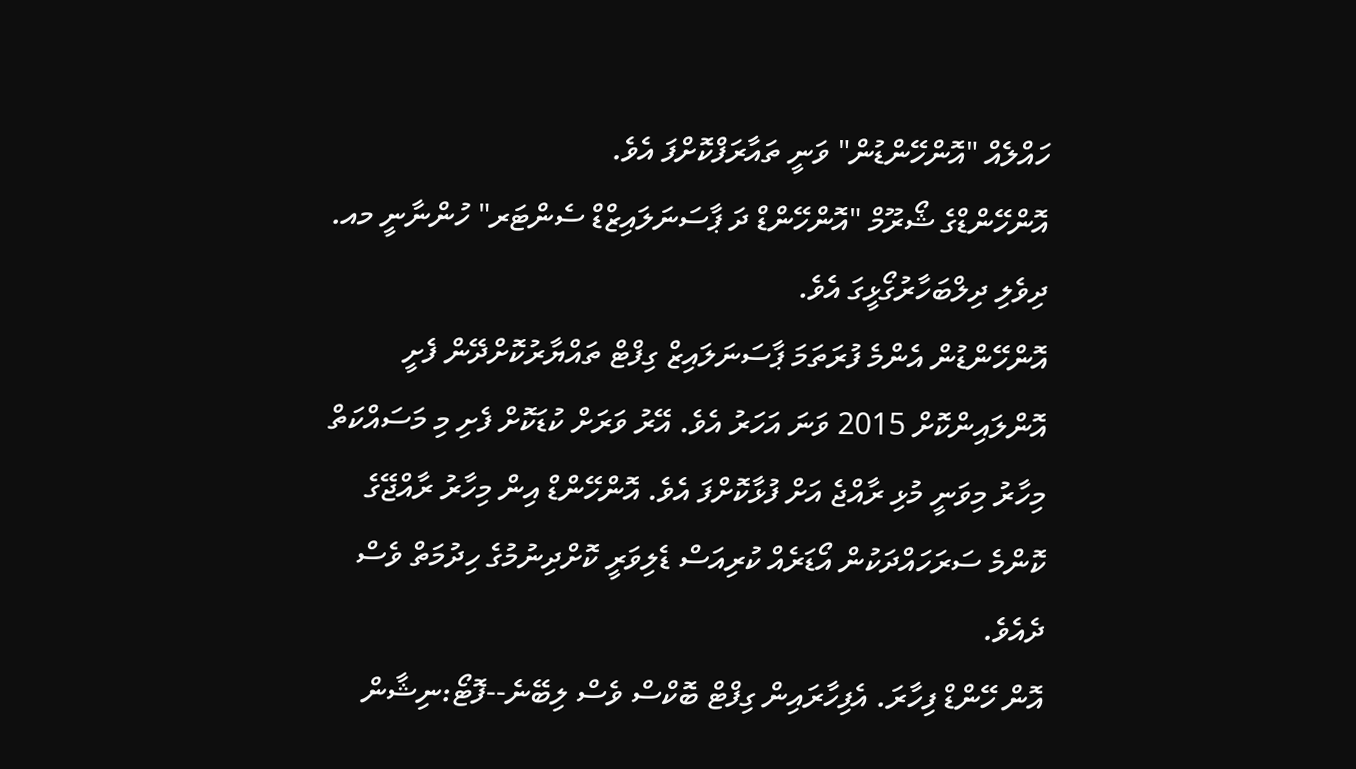ހައްލެއް "އޮންހޭންޑުން" ވަނީ ތައާރަފްކޮށްފަ އެވެ.
އޮންހޭންޑްގެ ޝޯރޫމް "އޮންހޭންޑް ދަ ޕާސަނަލައިޒްޑް ސެންޓަރ" ހުންނާނީ މއ. ދިވެލި ދިލްބަހާރުގޯޅީގަ އެވެ.
އޮންހޭންޑުން އެންމެ ފުރަތަމަ ޕާސަނަލައިޒް ގިފްޓް ތައްޔާރުކޮށްދޭން ފެށީ އޮންލައިންކޮށް 2015 ވަނަ އަހަރު އެވެ. އޭރު ވަރަށް ކުޑަކޮށް ފެށި މި މަސައްކަތް މިހާރު މިވަނީ މުޅި ރާއްޖެ އަށް ފުޅާކޮށްފަ އެވެ. އޮންހޭންޑް އިން މިހާރު ރާއްޖޭގެ ކޮންމެ ސަރަހައްދަކުން އޯޑަރެއް ކުރިއަސް ޑެލިވަރީ ކޮށްދިނުމުގެ ހިދުމަތް ވެސް ދެއެވެ.
އޮން ހޭންޑް ފިހާރަ. އެފިހާރައިން ގިފްޓް ބޮކްސް ވެސް ލިބޭނެ--ފޮޓޯ:ނިޝާން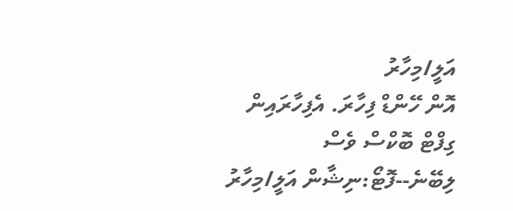އަލީ/މިހާރު
އޮން ހޭންޑް ފިހާރަ. އެފިހާރައިން ގިފްޓް ބޮކްސް ވެސް ލިބޭނެ--ފޮޓޯ:ނިޝާން އަލީ/މިހާރު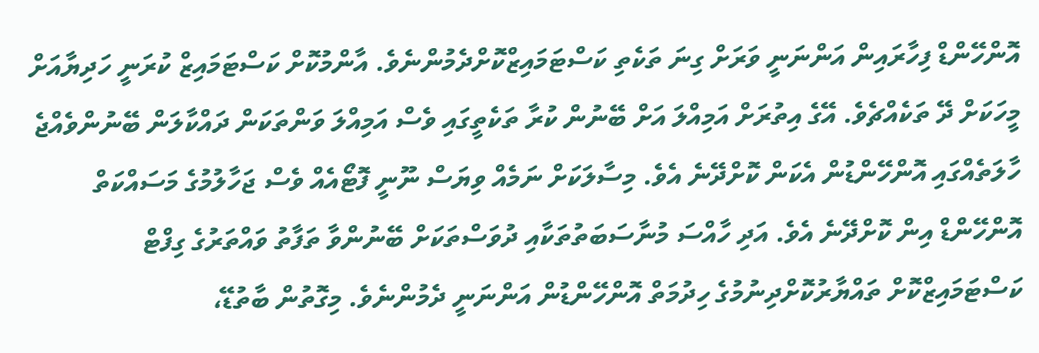އޮންހޭންޑް ފިހާރައިން އަންނަނީ ވަރަށް ގިނަ ތަކެތި ކަސްޓަމައިޒްކޮށްދެމުންނެވެ. އާންމުކޮށް ކަސްޓަމައިޒް ކުރަނީ ހަދިޔާއަށް މީހަކަށް ދޭ ތަކެއްޗެވެ. އޭގެ އިތުރަށް އަމިއްލަ އަށް ބޭނުން ކުރާ ތަކެތީގައި ވެސް އަމިއްލަ ވަންތަކަން ދައްކާލަން ބޭނުންވެއްޖެ ހާލަތެއްގައި އޮންހޭންޑުން އެކަން ކޮށްދޭނެ އެވެ. މިސާލަކަށް ނަމެއް ވިޔަސް ނޫނީ ފޮޓޯއެއް ވެސް ޖަހާލުމުގެ މަސައްކަތް އޮންހޭންޑް އިން ކޮށްދޭނެ އެވެ. އަދި ހާއްސަ މުނާސަބަތުތަކާއި ދުވަސްތަކަށް ބޭނުންވާ ތަފާތު ވައްތަރުގެ ގިފްޓް ކަސްޓަމައިޒްކޮށް ތައްޔާރުކޮށްދިނުމުގެ ހިދުމަތް އޮންހޭންޑުން އަންނަނީ ދެމުންނެވެ. މިގޮތުން ބާތުޑޭ،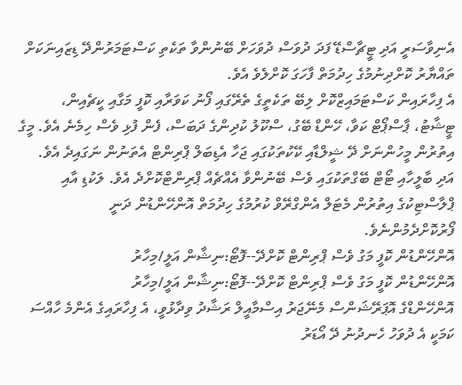އެނިވާސަރީ އަދި ޓީޗާސްޑޭ ފަދަ ދުވަސް ދުވަހަށް ބޭނުންވާ ތަކެތި ކަސްޓަމަރުންދޭ ޑިޒައިނަކަށް ތައްޔާރު ކޮށްދިނުމުގެ ހިދުމަތް ފާހަގަ ކޮށްލެވެ އެވެ.
އެ ފިހާރައިން ކަސްޓަމައިޒްކޮށް ލިބޭ ތަކެތީގެ ތެރޭގައި ފޯނު ކަވަރާއި ކޮފީ މަގާއި ކީޗެއިން، ޓީޝާޓު، ޕާސްޕޯޓް ކަވާ، ހޭންޑް ބޭގު، ސްކޫލު ކުދިންގެ ދަބަސް، ފެން ފުޅި ވެސް ހިމެނެ އެވެ. މީގެ އިތުރުން މީހުންނަށް ދޭ ޝީލްޑާއި ކޭކުތަކުގައި ޖަހާ އެޑިބަލް ޕްރިންޓް އެތަނުން ނަގައިދެ އެވެ. އަދި ބާލީހާއި ޓޯޓް ބޭގްތަކުގައި ވެސް ބޭނުންވާ އެއްޗެއް ޕްރިންޓްކޮށްދެ އެވެ. ލަކުޑި އާއި ޕްލާސްޓިކުގެ އިތުރުން މެޓަލް އެންގްރޭވް ކުރުމުގެ ހިދުމަތް އޮންހޭންޑުން ދަނީ ފޯރުކޮށްދެމުންނެވެ.
އޮންހޭންޑުން ކޮފީ މަގު ވެސް ޕްރިންޓް ކޮށްދޭ--ފޮޓޯ:ނިޝާން އަލީ/މިހާރު
އޮންހޭންޑުން ކޮފީ މަގު ވެސް ޕްރިންޓް ކޮށްދޭ--ފޮޓޯ:ނިޝާން އަލީ/މިހާރު
އޮންހޭންޑްގެ އޮޕަރޭޝަންސް މެނޭޖަރު އިސްމާއީލް ރަޝާދު ވިދާޅުވީ، އެ ފިހާރައިގެ އެންމެ ހާއްސަ ކަމަކީ އެ ދުވަހު ހެނދުނު ދޭ އޯޑަރު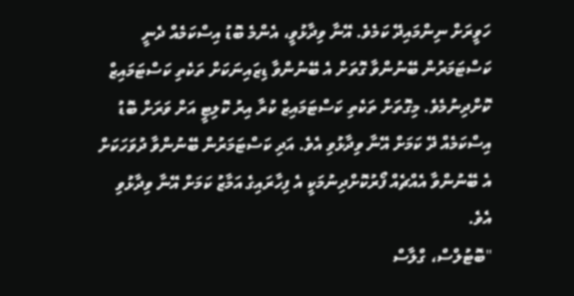ހަވީރަށް ނިންމައިދޭ ކަމެވެ. އޭނާ ވިދާޅުވީ، އެންމެ ބޮޑު އިސްކަމެއް ދެނީ ކަސްޓަމަރުން ބޭނުންވާ ގޮތަށް އެ ބޭނުންވާ ޑިޒައިނަކަށް ތަކެތި ކަސްޓަމައިޒް ކޮށްދިނުމެވެ. މިގޮތަށް ތަކެތި ކަސްޓަމައިޒް ކުރާ އިރު ކޮލިޓީ އަށް ވަރަށް ބޮޑު އިސްކަމެއް ދޭ ކަމަށް އޭނާ ވިދާޅުވި އެވެ. އަދި ކަސްޓަމަރުން ބޭނުންވާ ދުވަހަކަށް އެ ބޭނުންވާ އެއްޗެއް ފޯރުކޮށްދިނުމަކީ އެ ފިހާރައިގެ އަމާޒު ކަމަށް އޭނާ ވިދާޅުވި އެވެ.
"ބޮޓުލްސް، ގްލާސް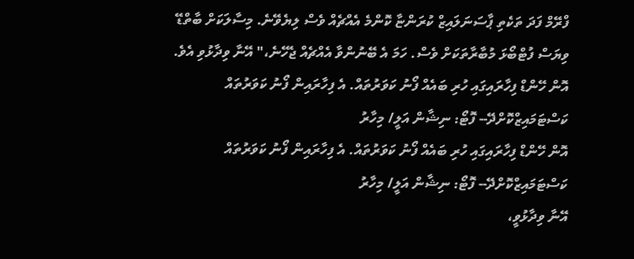ފްރޭމް ފަދަ ތަކެތި ޕާސަނަލައިޒް ކުރަންޏާ ކޮންމެ އެއްޗެއް ވެސް ލިޔެވޭނެ. މިސާލަކަށް ބާތްޑޭ ވިޔަސް ފުޓްބޯޅަ މުބާރާތަކަށް ވެސް. ހަމަ އެ ބޭނުންވާ އެއްޗެއް ޖެހޭނެ،" އޭނާ ވިދާޅުވި އެވެ.
އޮން ހޭންޑް ފިހާރައިގައި ހުރި ބައެއް ފޯނު ކަވަރުތައް. އެ ފިހާރައިން ފޯނު ކަވަރުތައް ކަސްޓަމައިޒްކޮށްދޭ-- ފޮޓޯ: ނިޝާން އަލީ/ މިހާރު
އޮން ހޭންޑް ފިހާރައިގައި ހުރި ބައެއް ފޯނު ކަވަރުތައް. އެ ފިހާރައިން ފޯނު ކަވަރުތައް ކަސްޓަމައިޒްކޮށްދޭ-- ފޮޓޯ: ނިޝާން އަލީ/ މިހާރު
އޭނާ ވިދާޅުވީ،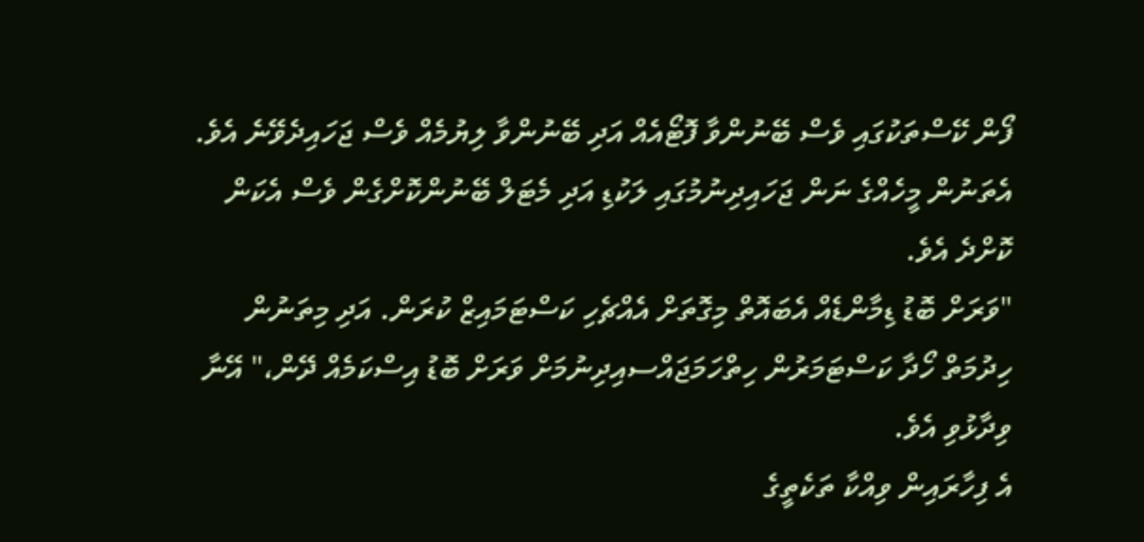ފޯން ކޭސްތަކުގައި ވެސް ބޭނުންވާ ފޮޓޯއެއް އަދި ބޭނުންވާ ލިޔުމެއް ވެސް ޖަހައިދެވޭނެ އެވެ. އެތަނުން މީހެއްގެ ނަން ޖަހައިދިނުމުގައި ލަކުޑި އަދި މެޓަލް ބޭނުންކޮށްގެން ވެސް އެކަން ކޮށްދެ އެވެ.
"ވަރަށް ބޮޑު ޑިމާންޑެއް އެބައޮތް މިގޮތަށް އެއްޗެހި ކަސްޓަމައިޒް ކުރަން. އަދި މިތަނުން ހިދުމަތް ހޯދާ ކަސްޓަމަރުން ހިތްހަމަޖައްސއިދިނުމަށް ވަރަށް ބޮޑު އިސްކަމެއް ދޭން،" އޭނާ ވިދާޅުވި އެވެ.
އެ ފިހާރައިން ވިއްކާ ތަކެތީގެ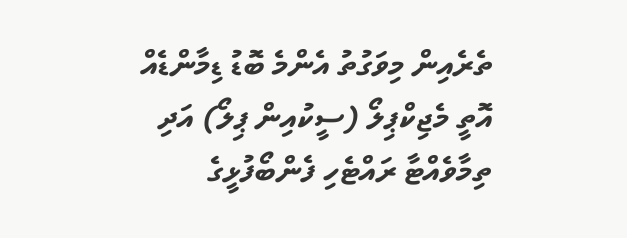ތެރެއިން މިވަގުތު އެންމެ ބޮޑު ޑިމާންޑެއް އޮތީ މެޖިކްޕިލޯ (ސީކުއިން ޕިލޯ) އަދި ތިމާވެއްޓާ ރައްޓެހި ފެންބޯފުޅީގެ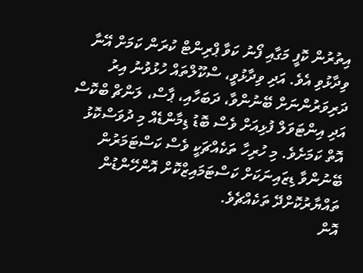އިތުރުން ކޮފީ މަގާއި ފޯނު ކަވާ ޕްރިންޓް ކުރަން ކަމަށް އޭނާ ވިދާޅުވި އެވެ. އަދި ވިދާޅުވީ، ސްކޫލްތައް ހުޅުވުނު އިރު ދަރިވަރުންނަށް ބޭނުންވާ، ދަބަހާއި، ޕާސް، ލަންޗް ބްކޮސް އަދި އިންޓަވަލް ފުޅިއަށް ވެސް ބޮޑު ޑިމާންޑެއް މި ދުވަސްކޮޅު އޮތް ކަމަށެވެ. މި ހުރިހާ ތަކެއްޗަކީ ވެސް ކަސްޓަމަރުން ބޭނުންވާ ޑިޒައިނަކަށް ކަސްޓަމައިޒްކޮށް އޮންހޭންޑުން ތައްޔާރުކޮށްދޭ ތަކެއްޗެވެ.
އޮން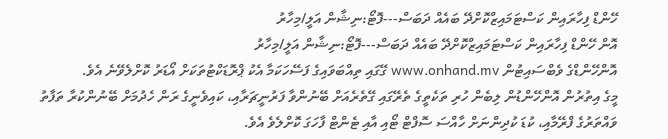ހޭންޑް ފިހާރައިން ކަސްޓަމައިޒްކޮށްދޭ ބައެއް ދަބަސް---ފޮޓޯ:ނިޝާން އަލީ/މިހާރު
އޮން ހޭންޑް ފިހާރައިން ކަސްޓަމައިޒްކޮށްދޭ ބައެއް ދަބަސް---ފޮޓޯ:ނިޝާން އަލީ/މިހާރު
އޮންހޭންޑްގެ ވެބްސައިޓުން www.onhand.mv ގޭގައި ތިއްބަވައިގެ ފަސޭހަކަމާ އެކު ޕްރޮޑަކްޓުތަކަށް އޯޑަރު ކޮށްލެވޭނެ އެވެ.
މީގެ އިތުރުން އޮންހޭންޑުން ލިބެން ހުރި ތަކެތީގެ ތެރޭގައި ގޭތެރެއަށް ބޭނުންވާ ފަރުނީޗަރާއި، ކައިވެނީގެ ރަން ހެދުމަށް ބޭނުންކުރާ ތަފާތު ވައްތަރުގެ ފްރޭމާއި، ކުޑަ ކުދިންނަށް ހާއްސަ ސޮފްޓް ޓޯއި އާއި ޓެންޓް ފާހަގަ ކޮށްލެވެ އެވެ.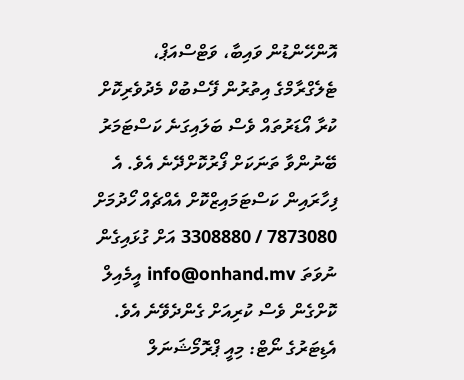އޮންހޭންޑުން ވައިބާ، ވަޓްސްއަޕް، ޓެލެގްރާމްގެ އިތުރުން ފޭސްބުކް މެދުވެރިކޮށް ކުރާ އޯޑަރުތައް ވެސް ބަލައިގަނެ ކަސްޓަމަރު ބޭނުންވާ ތަނަކަށް ފޯރުކޮށްދޭނެ އެވެ. އެ ފިހާރައިން ކަސްޓަމައިޒްކޮށް އެއްޗެއް ހޯދުމަށް 7873080 / 3308880 އަށް ގުޅައިގެން ނުވަތަ info@onhand.mv އީމެއިލް ކޮށްގެން ވެސް ކުރިއަށް ގެންދެވޭނެ އެވެ.
އެޑިޓަރުގެ ނޯޓް: މިއީ ޕްރޮމޯޝަނަލް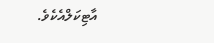އާޓިކަލްއެކެވެ.